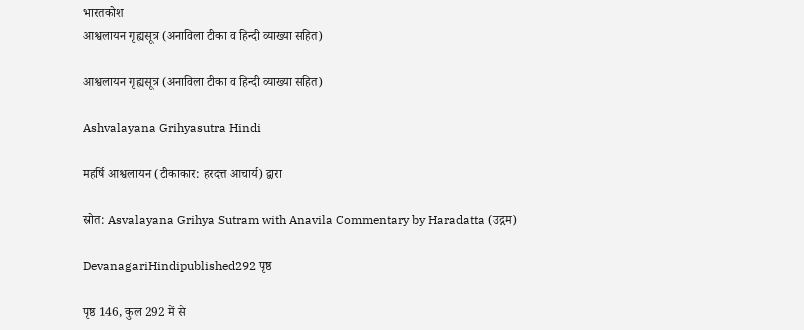भारतकोश
आश्वलायन गृह्यसूत्र (अनाविला टीका व हिन्दी व्याख्या सहित)

आश्वलायन गृह्यसूत्र (अनाविला टीका व हिन्दी व्याख्या सहित)

Ashvalayana Grihyasutra Hindi

महर्षि आश्वलायन (टीकाकार: हरदत्त आचार्य) द्वारा

स्रोत: Asvalayana Grihya Sutram with Anavila Commentary by Haradatta (उद्गम)

DevanagariHindipublished292 पृष्ठ

पृष्ठ 146, कुल 292 में से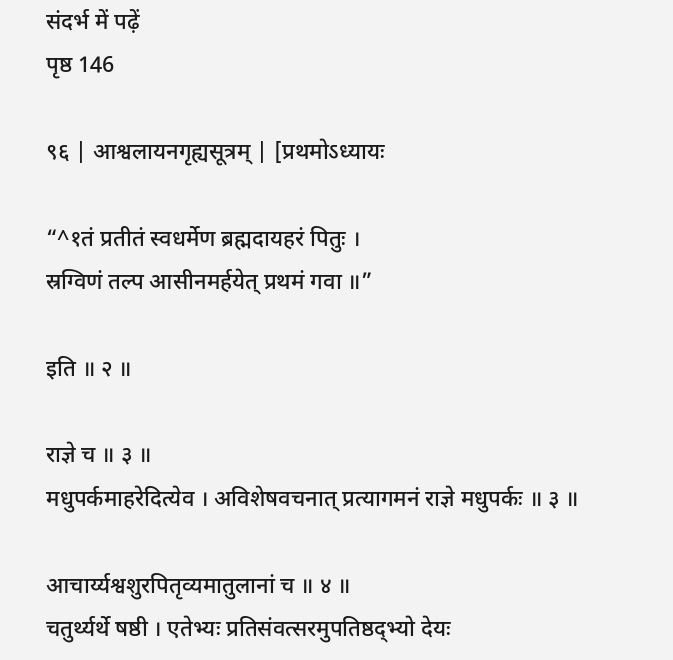संदर्भ में पढ़ें
पृष्ठ 146

९६ | आश्वलायनगृह्यसूत्रम् | [प्रथमोऽध्यायः

“^१तं प्रतीतं स्वधर्मेण ब्रह्मदायहरं पितुः ।
स्रग्विणं तल्प आसीनमर्हयेत् प्रथमं गवा ॥”

इति ॥ २ ॥

राज्ञे च ॥ ३ ॥
मधुपर्कमाहरेदित्येव । अविशेषवचनात् प्रत्यागमनं राज्ञे मधुपर्कः ॥ ३ ॥

आचार्य्यश्वशुरपितृव्यमातुलानां च ॥ ४ ॥
चतुर्थ्यर्थे षष्ठी । एतेभ्यः प्रतिसंवत्सरमुपतिष्ठद्भ्यो देयः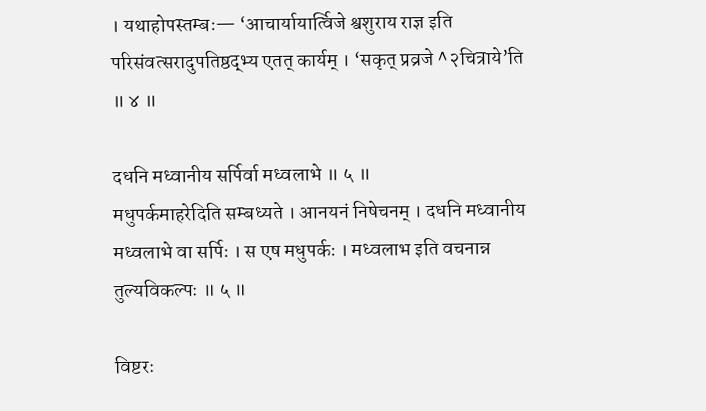। यथाहोपस्तम्बः— ‘आचार्यायार्त्विजे श्वशुराय राज्ञ इति परिसंवत्सरादुपतिष्ठद्भ्य एतत् कार्यम् । ‘सकृत् प्रव्रजे ^२चित्राये’ति ॥ ४ ॥

दधनि मध्वानीय सर्पिर्वा मध्वलाभे ॥ ५ ॥
मधुपर्कमाहरेदिति सम्बध्यते । आनयनं निषेचनम् । दधनि मध्वानीय मध्वलाभे वा सर्पिः । स एष मधुपर्कः । मध्वलाभ इति वचनान्न तुल्यविकल्पः ॥ ५ ॥

विष्टरः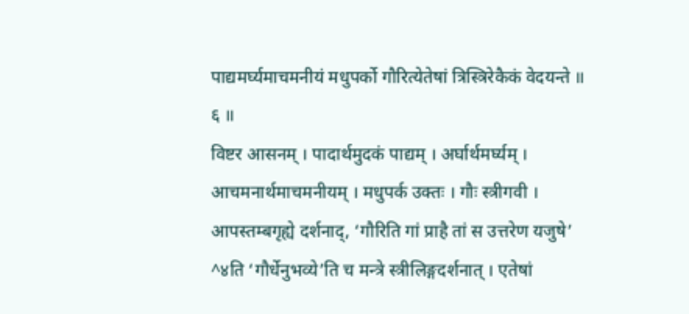पाद्यमर्घ्यमाचमनीयं मधुपर्को गौरित्येतेषां त्रिस्त्रिरेकैकं वेदयन्ते ॥ ६ ॥
विष्टर आसनम् । पादार्थमुदकं पाद्यम् । अर्घार्थमर्घ्यम् । आचमनार्थमाचमनीयम् । मधुपर्क उक्तः । गौः स्त्रीगवी । आपस्तम्बगृह्ये दर्शनाद्, ‘गौरिति गां प्राहै तां स उत्तरेण यजुषे’ ^४ति ‘गौर्धेनुभव्ये’ति च मन्त्रे स्त्रीलिङ्गदर्शनात् । एतेषां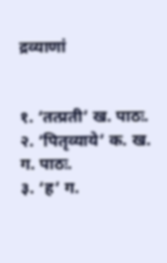द्रव्याणां


१. ‘तत्प्रती’ ख. पाठः.
२. ‘पितृव्याये’ क. ख. ग. पाठः.
३. ‘ह’ ग.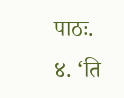पाठः.
४. ‘ति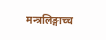मन्त्रलिङ्गाच्च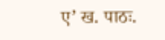ए’ ख. पाठः.